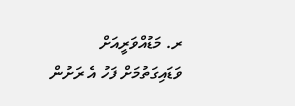ރ. މަޑުއްވަރީއަށް ވަޑައިގަތުމަށް ފަހު އެ ރަށުން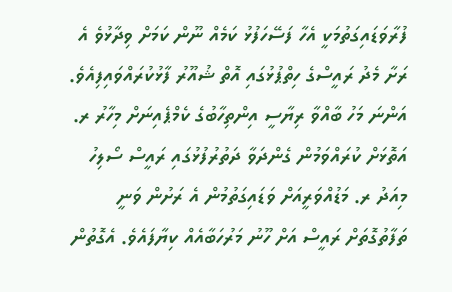ފުރާވަޑައިގަތުމަކީ އެހާ ފަސޭހަފުޅު ކަމެއް ނޫން ކަމަށް ވިދާޅުވެ އެ ރަށާ މެދު ރައީސްގެ ހިތްޕުޅުގައި އޮތް ޝުއޫރު ފާޅުކުރައްވައިފިއެވެ.
އަންނަ މަހު ބާއްވާ ރިޔާސީ އިންތިހާބުގެ ކެމްޕެއިނަށް މިހާރު ރ. އަތޮޅަށް ކުރައްވަމުން ގެންދަވާ ދަތުރުފުޅުގައި ރައީސް ސޯލިހު މިއަދު ރ. މަޑުއްވަރީއަށް ވަޑައިގަތުމުން އެ ރަށުން ވަނީ ތަފާތުގޮތަށް ރައީސް އަށް ހޫނު މަރުހަބާއެއް ކިޔާފައެވެ. އެގޮތުން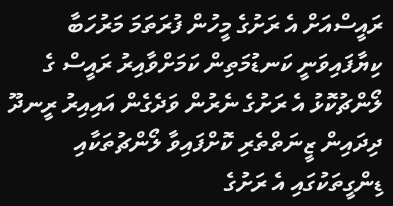ރައީސްއަށް އެ ރަށުގެ މީހުން ފުރަތަމަ މަރުހަބާ ކިޔާފައިވަނީ ކަނޑުމަތިން ކަމަށްވާއިރު ރައީސް ގެ ލޯންޗުކޮޅު އެ ރަށުގެ ނެރުން ވަދެގެން އައިއިރު ރީނދޫ ދިދައިން ޒީނަތްތެރި ކޮށްފައިވާ ލޯންޗުތަކާއި ޑިންގީތަކުގައި އެ ރަށުގެ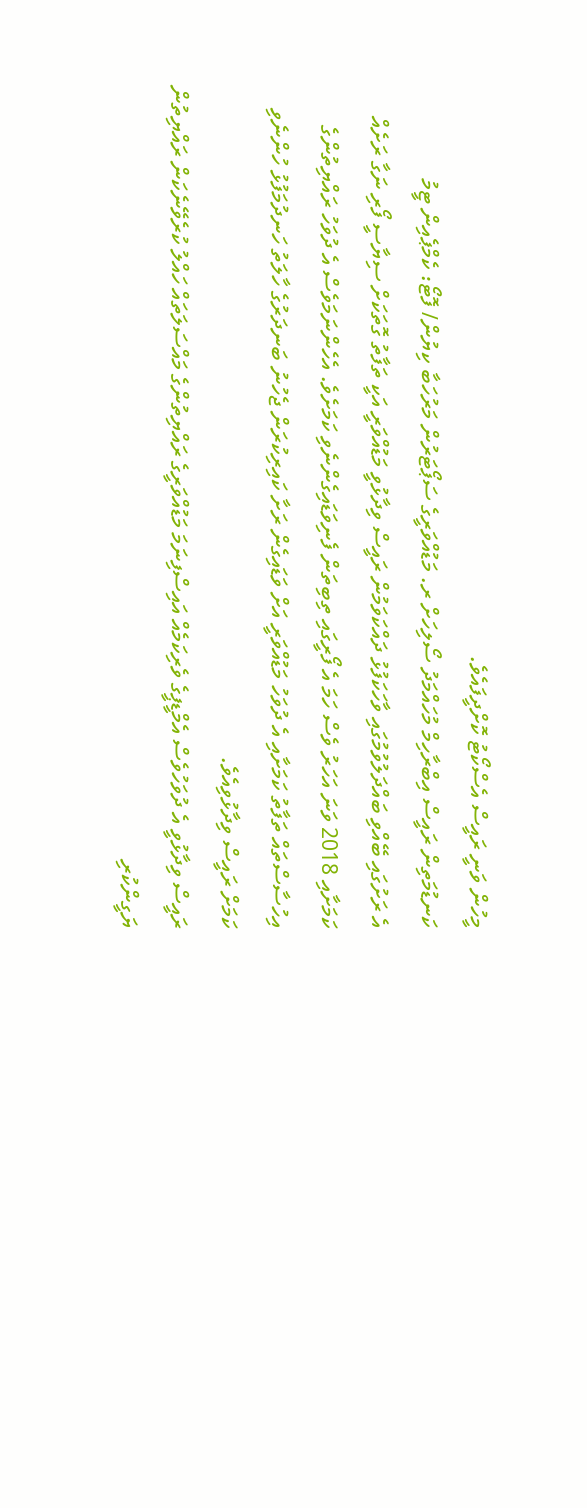މީހުން ވަނީ ރައީސް އެސްކޯޓު ކޮށްދީފައެވެ.
ކަނޑުމަތިން ރައީސް އިބްރާހިމް މުހައްމަދު ސޯލިހަށް ރ. މަޑުއްވަރީގެ ސަޕޯޓަރުން މަރުހަބާ ކިޔުން/ ފޮޓޯ: ކެމްޕެއިން ޓީމު
އެ ރަށުގައި ބޭއްވި ބައްދަލުވުމުގައި ވާހަކަފުޅު ދައްކަވަމުން ރައީސް ވިދާޅުވީ މަޑުއްވަރީ އަކީ ތަފާތު ގޮތަކަށް ސިޔާސީ ފޯރި ނަގާ ރަށެއް ކަމަށާއި 2018 ވަނަ އަހަރު ވެސް ހަމަ އެ ފޯރީގައި ތިބިތަން ފެނިވަޑައިގެންނެވި ކަމަށެވެ. އެހެންނަމަވެސް އެ ދުވަހު ރައްޔިތުންގެ އިހުސާސްތައް ތަފާތު ކަމަށާއި އެ ދުވަހު މަޑުއްވަރީ އަށް ވަޑައިގެން ރަށާ ކައިރިކުރަން ޖެހުނު ބަނދަރުގެ ހާލަތު ހަނދުމަފުޅު ހުންނެވި ކަމަށް ރައީސް ވިދާޅުވިއެވެ.
ރައީސް ވިދާޅުވީ އެ ދުވަހުވެސް އެމްޑީޕީގެ ވެރިކަމެއް އައިސްފިނަމަ މަޑުއްވަރީގެ ރައްޔިތުންގެ މައްސަލަތައް ހައްލު ކުރެވޭނެކަން ރައްޔިތުން ޔަގީންކުރި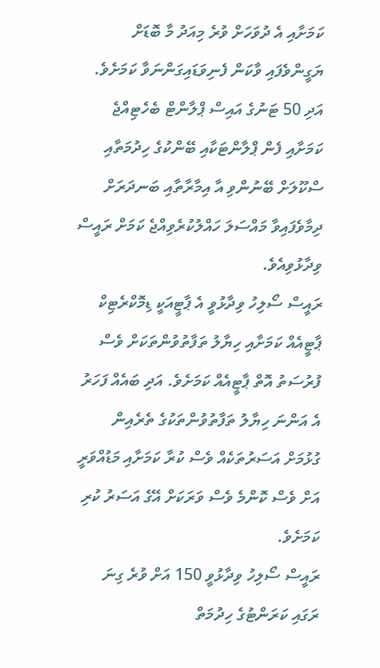ކަމަށާއި އެ ދުވަހަށް ވުރެ މިއަދު މާ ބޮޑަށް ޔަގީންވެފައި ވާކަން ފެނިވަޑައިގަންނަވާ ކަމަށެވެ. އަދި 50 ޓަނުގެ އައިސް ޕްލާންޓް ބެހެޓިއްޖެ ކަމަށާއި ފެން ޕްލާންޓަކާއި ބޭންކުގެ ހިދުމަތާއި ސްކޫލަށް ބޭނުންވި އާ އިމާރާތާއި ބަނދަރަށް ދިމާވެފައިވާ މައްސަލަ ހައްލުކުރެވިއްޖެ ކަމަށް ރައީސް ވިދާޅުވިއެވެ.
ރައީސް ސޯލިހު ވިދާޅުވީ އެ ޕާޓީއަކީ ޑިމޮކްރެޓިކް ޕާޓީއެއް ކަމަށާއި ހިޔާލު ތަފާތުވުންތަކަށް ވެސް ފުރުސަތު އޮތް ޕާޓީއެއް ކަމަށެވެ. އަދި ބައެއް ފަހަރު އެ އަންނަ ހިޔާލު ތަފާތުވުންތަކުގެ ތެރެއިން ގުޅުމަށް އަސަރުތަކެއް ވެސް ކުރާ ކަމަށާއި މަޑުއްވަރީ އަށް ވެސް ކޮންމެ ވެސް ވަރަކަށް އޭގެ އަސަރު ކުރި ކަމަށެވެ.
ރައީސް ސޯލިހު ވިދާޅުވީ 150 އަށް ވުރެ ގިނަ ރަގައި ކަރަންޓުގެ ހިދުމަތް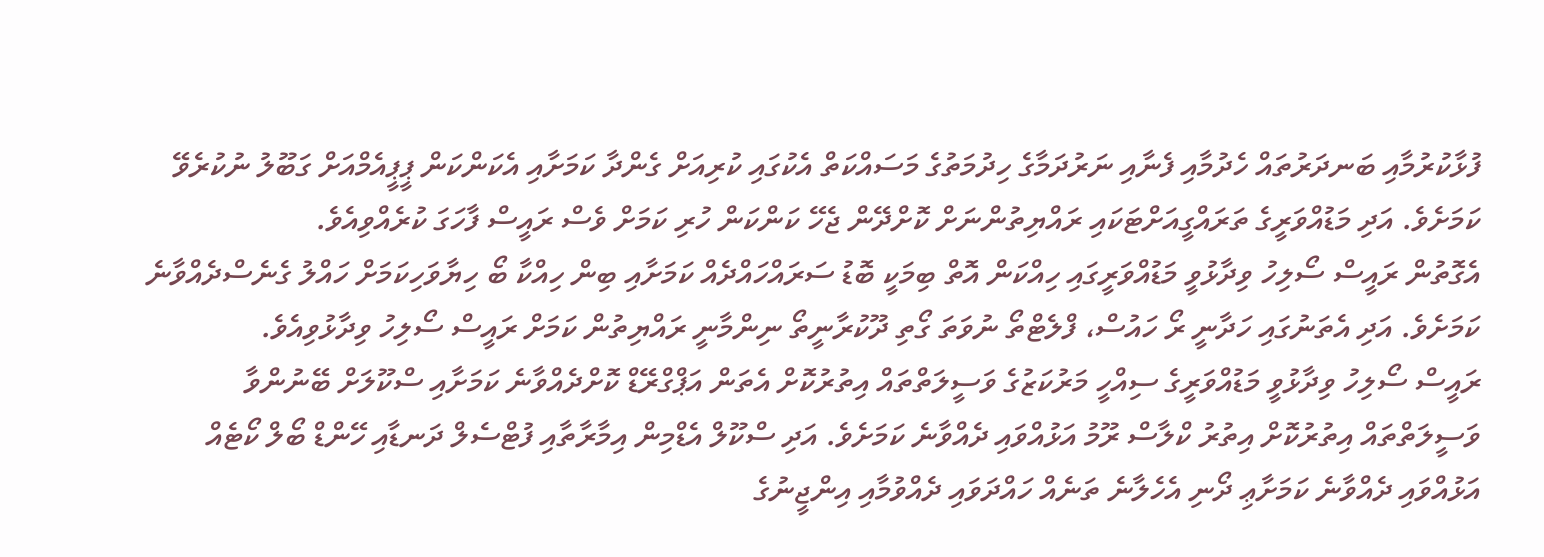ފުޅާކުރުމާއި ބަނދަރުތައް ހެދުމާއި ފެނާއި ނަރުދަމާގެ ހިދުމަތުގެ މަސައްކަތް އެކުގައި ކުރިއަށް ގެންދާ ކަމަށާއި އެކަންކަން ޕީޕީއެމްއަށް ގަބޫލު ނުކުރެވޭ ކަމަށެވެ. އަދި މަޑުއްވަރީގެ ތަރައްގީއަށްޓަކައި ރައްޔިތުންނަށް ކޮށްދޭން ޖެހޭ ކަންކަން ހުރި ކަމަށް ވެސް ރައީސް ފާހަގަ ކުރެއްވިއެވެ.
އެގޮތުން ރައީސް ސޯލިހު ވިދާޅުވީ މަޑުއްވަރީގައި ހިއްކަން އޮތް ބިމަކީ ބޮޑު ސަރައްހައްދެއް ކަމަށާއި ބިން ހިއްކާ ބޯ ހިޔާވަހިކަމަށް ހައްލު ގެނެސްދެއްވާނެ ކަމަށެވެ. އަދި އެތަނުގައި ހަދާނީ ރޯ ހައުސް، ފްލެޓްތޯ ނުވަތަ ގޯތި ދޫކުރާނީތޯ ނިންމާނީ ރައްޔިތުން ކަމަށް ރައީސް ސޯލިހު ވިދާޅުވިއެވެ.
ރައީސް ސޯލިހު ވިދާޅުވީ މަޑުއްވަރީގެ ސިއްހީ މަރުކަޒުގެ ވަސީލަތްތައް އިތުރުކޮށް އެތަން އަޕްގްރޭޑް ކޮށްދެއްވާނެ ކަމަށާއި ސްކޫލަށް ބޭނުންވާ ވަސީލަތްތައް އިތުރުކޮށް އިތުރު ކްލާސް ރޫމު އަޅުއްވައި ދެއްވާނެ ކަމަށެވެ. އަދި ސްކޫލް އެޑްމިން އިމާރާތާއި ފުޓްސެލް ދަނޑާއި ހޭންޑް ބޯލް ކޯޓެއް އަޅުއްވައި ދެއްވާނެ ކަމަށާޢި ދޯނި އެހެލާނެ ތަނެއް ހައްދަވައި ދެއްވުމާއި އިންޖީނުގެ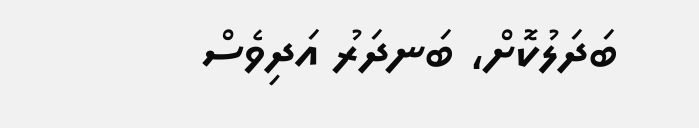ބަދަލުކޮށް، ބަނދަރު އަދިވެސް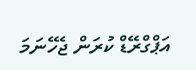އަޕްގްރޭޑް ކުރަން ޖެހޭނަމަ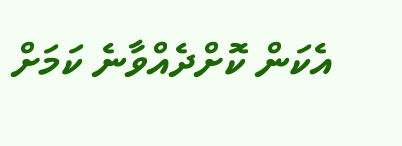އެކަން ކޮށްދެއްވާނެ ކަމަށް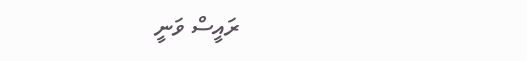ރައީސް ވަނީ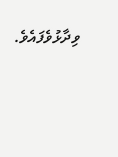ވިދާޅުވެފައެވެ.